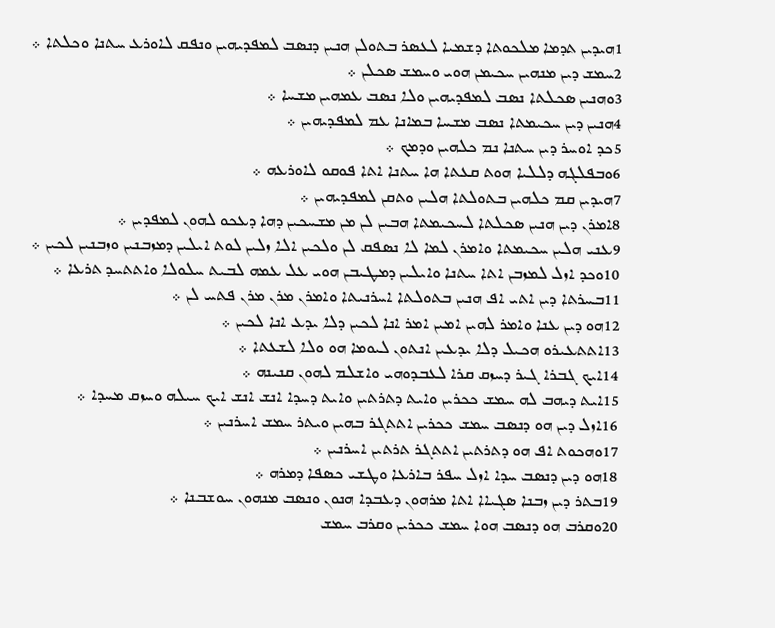1ܗܝܕܝܢ ܬܕܡܐ ܡܠܟܘܬܐ ܕܫܡܝܐ ܠܥܤܪ ܒܬܘܠܢ ܗܢܝܢ ܕܢܤܒ ܠܡܦܕܝܗܝܢ ܘܢܦܩ ܠܐܘܪܥ ܚܬܢܐ ܘܟܠܬܐ ܀
2ܚܡܫ ܕܝܢ ܡܢܗܝܢ ܚܟܝܡܢ ܗܘܝ ܘܚܡܫ ܤܟܠܢ ܀
3ܘܗܢܝܢ ܤܟܠܬܐ ܢܤܒ ܠܡܦܕܝܗܝܢ ܘܠܐ ܢܤܒ ܥܡܗܝܢ ܡܫܚܐ ܀
4ܗܢܝܢ ܕܝܢ ܚܟܝܡܬܐ ܢܤܒ ܡܫܚܐ ܒܡܐܢܐ ܥܡ ܠܡܦܕܝܗܝܢ ܀
5ܟܕ ܐܘܚܪ ܕܝܢ ܚܬܢܐ ܢܡ ܟܠܗܝܢ ܘܕܡܟ ܀
6ܘܒܦܠܓܗ ܕܠܠܝܐ ܗܘܬ ܩܥܬܐ ܗܐ ܚܬܢܐ ܐܬܐ ܦܘܩܘ ܠܐܘܪܥܗ ܀
7ܗܝܕܝܢ ܩܡ ܟܠܗܝܢ ܒܬܘܠܬܐ ܗܠܝܢ ܘܬܩܢ ܠܡܦܕܝܗܝܢ ܀
8ܐܡܪܢ ܕܝܢ ܗܢܝܢ ܤܟܠܬܐ ܠܚܟܝܡܬܐ ܗܒܝܢ ܠܢ ܡܢ ܡܫܚܟܝܢ ܕܗܐ ܕܥܟܘ ܠܗܘܢ ܠܡܦܕܝܢ ܀
9ܥܢܝ ܗܠܝܢ ܚܟܝܡܬܐ ܘܐܡܪܢ ܠܡܐ ܠܐ ܢܤܦܩ ܠܢ ܘܠܟܝܢ ܐܠܐ ܙܠܝܢ ܠܘܬ ܐܝܠܝܢ ܕܡܙܒܢܝܢ ܘܙܒܢܝܢ ܠܟܝܢ ܀
10ܘܟܕ ܐܙܠ ܠܡܙܒܢ ܐܬܐ ܚܬܢܐ ܘܐܝܠܝܢ ܕܡܛܝܒܢ ܗܘܝ ܥܠ ܥܡܗ ܠܒܝܬ ܚܠܘܠܐ ܘܐܬܬܚܕ ܬܪܥܐ ܀
11ܒܚܪܬܐ ܕܝܢ ܐܬܝ ܐܦ ܗܢܝܢ ܒܬܘܠܬܐ ܐܚܪܢܝܬܐ ܘܐܡܪܢ ܡܪܢ ܡܪܢ ܦܬܚ ܠܢ ܀
12ܗܘ ܕܝܢ ܥܢܐ ܘܐܡܪ ܠܗܝܢ ܐܡܝܢ ܐܡܪ ܐܢܐ ܠܟܝܢ ܕܠܐ ܝܕܥ ܐܢܐ ܠܟܝܢ ܀
13ܐܬܬܥܝܪܘ ܗܟܝܠ ܕܠܐ ܝܕܥܝܢ ܐܢܬܘܢ ܠܝܘܡܐ ܗܘ ܘܠܐ ܠܫܥܬܐ ܀
14ܐܝܟ ܓܒܪܐ ܓܝܪ ܕܚܙܩ ܩܪܐ ܠܥܒܕܘܗܝ ܘܐܫܠܡ ܠܗܘܢ ܩܢܝܢܗ ܀
15ܐܝܬ ܕܝܗܒ ܠܗ ܚܡܫ ܟܟܪܝܢ ܘܐܝܬ ܕܬܪܬܝܢ ܘܐܝܬ ܕܚܕܐ ܐܢܫ ܐܢܫ ܐܝܟ ܚܝܠܗ ܘܚܙܩ ܡܚܕܐ ܀
16ܐܙܠ ܕܝܢ ܗܘ ܕܢܤܒ ܚܡܫ ܟܟܪܝܢ ܐܬܬܓܪ ܒܗܝܢ ܘܝܬܪ ܚܡܫ ܐܚܪܢܝܢ ܀
17ܘܗܟܘܬ ܐܦ ܗܘ ܕܬܪܬܝܢ ܐܬܬܓܪ ܬܪܬܝܢ ܐܚܪܢܝܢ ܀
18ܗܘ ܕܝܢ ܕܢܤܒ ܚܕܐ ܐܙܠ ܚܦܪ ܒܐܪܥܐ ܘܛܫܝ ܟܤܦܐ ܕܡܪܗ ܀
19ܒܬܪ ܕܝܢ ܙܒܢܐ ܤܓܝܐܐ ܐܬܐ ܡܪܗܘܢ ܕܥܒܕܐ ܗܢܘܢ ܘܢܤܒ ܡܢܗܘܢ ܚܘܫܒܢܐ ܀
20ܘܩܪܒ ܗܘ ܕܢܤܒ ܗܘܐ ܚܡܫ ܟܟܪܝܢ ܘܩܪܒ ܚܡܫ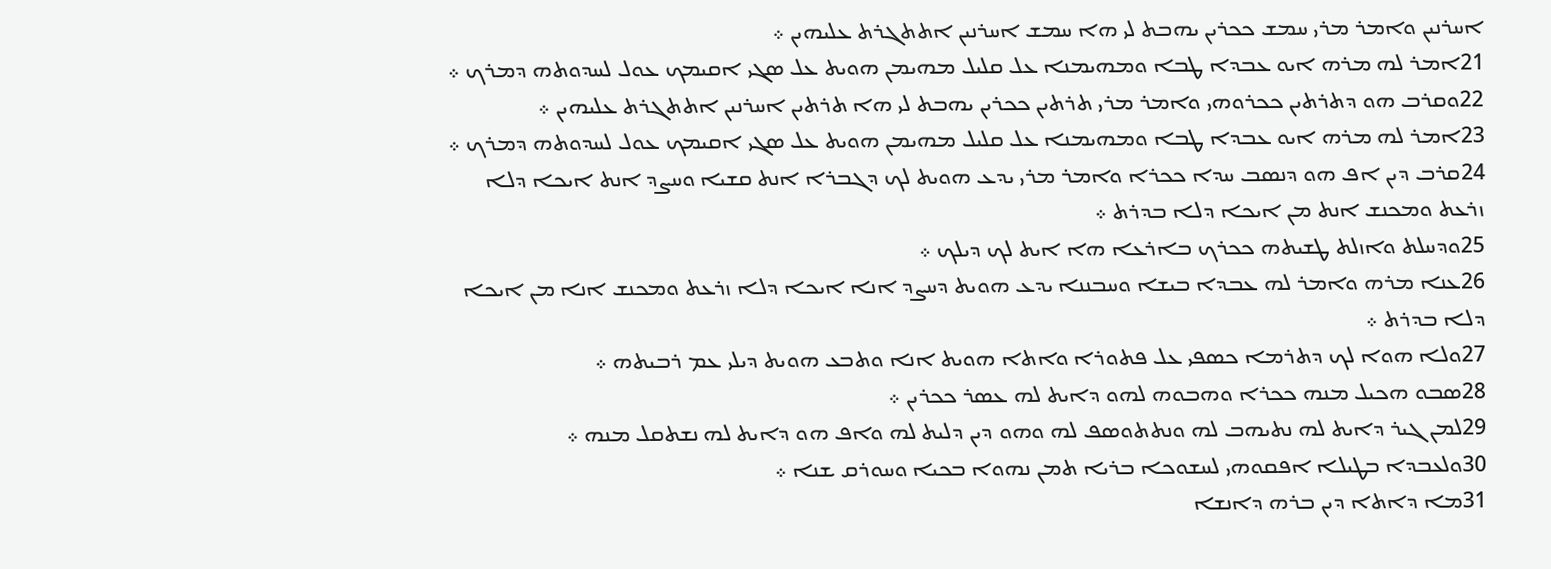ܐܚܪܢܝܢ ܘܐܡܪ ܡܪܝ ܚܡܫ ܟܟܪܝܢ ܝܗܒܬ ܠܝ ܗܐ ܚܡܫ ܐܚܪܢܝܢ ܐܬܬܓܪܬ ܥܠܝܗܝܢ ܀
21ܐܡܪ ܠܗ ܡܪܗ ܐܝܘ ܥܒܕܐ ܛܒܐ ܘܡܗܝܡܢܐ ܥܠ ܩܠܝܠ ܡܗܝܡܢ ܗܘܝܬ ܥܠ ܤܓܝ ܐܩܝܡܟ ܥܘܠ ܠܚܕܘܬܗ ܕܡܪܟ ܀
22ܘܩܪܒ ܗܘ ܕܬܪܬܝܢ ܟܟܪܘܗܝ ܘܐܡܪ ܡܪܝ ܬܪܬܝܢ ܟܟܪܝܢ ܝܗܒܬ ܠܝ ܗܐ ܬܪܬܝܢ ܐܚܪܢܝܢ ܐܬܬܓܪܬ ܥܠܝܗܝܢ ܀
23ܐܡܪ ܠܗ ܡܪܗ ܐܝܘ ܥܒܕܐ ܛܒܐ ܘܡܗܝܡܢܐ ܥܠ ܩܠܝܠ ܡܗܝܡܢ ܗܘܝܬ ܥܠ ܤܓܝ ܐܩܝܡܟ ܥܘܠ ܠܚܕܘܬܗ ܕܡܪܟ ܀
24ܩܪܒ ܕܝܢ ܐܦ ܗܘ ܕܢܤܒ ܚܕܐ ܟܟܪܐ ܘܐܡܪ ܡܪܝ ܝܕܥ ܗܘܝܬ ܠܟ ܕܓܒܪܐ ܐܢܬ ܩܫܝܐ ܘܚܨܕ ܐܢܬ ܐܝܟܐ ܕܠܐ ܙܪܥܬ ܘܡܟܢܫ ܐܢܬ ܡܢ ܐܝܟܐ ܕܠܐ ܒܕܪܬ ܀
25ܘܕܚܠܬ ܘܐܙܠܬ ܛܫܝܬܗ ܟܟܪܟ ܒܐܪܥܐ ܗܐ ܐܝܬ ܠܟ ܕܝܠܟ ܀
26ܥܢܐ ܡܪܗ ܘܐܡܪ ܠܗ ܥܒܕܐ ܒܝܫܐ ܘܚܒܢܢܐ ܝܕܥ ܗܘܝܬ ܕܚܨܕ ܐܢܐ ܐܝܟܐ ܕܠܐ ܙܪܥܬ ܘܡܟܢܫ ܐܢܐ ܡܢ ܐܝܟܐ ܕܠܐ ܒܕܪܬ ܀
27ܘܠܐ ܗܘܐ ܠܟ ܕܬܪܡܐ ܟܤܦܝ ܥܠ ܦܬܘܪܐ ܘܐܬܐ ܗܘܝܬ ܐܢܐ ܘܬܒܥ ܗܘܝܬ ܕܝܠܝ ܥܡ ܪܒܝܬܗ ܀
28ܤܒܘ ܗܟܝܠ ܡܢܗ ܟܟܪܐ ܘܗܒܘܗ ܠܗܘ ܕܐܝܬ ܠܗ ܥܤܪ ܟܟܪܝܢ ܀
29ܠܡܢ ܓܝܪ ܕܐܝܬ ܠܗ ܢܬܝܗܒ ܠܗ ܘܢܬܬܘܤܦ ܠܗ ܘܗܘ ܕܝܢ ܕܠܝܬ ܠܗ ܘܐܦ ܗܘ ܕܐܝܬ ܠܗ ܢܫܬܩܠ ܡܢܗ ܀
30ܘܠܥܒܕܐ ܒܛܝܠܐ ܐܦܩܘܗܝ ܠܚܫܘܟܐ ܒܪܝܐ ܬܡܢ ܢܗܘܐ ܒܟܝܐ ܘܚܘܪܩ ܫܢܐ ܀
31ܡܐ ܕܐܬܐ ܕܝܢ ܒܪܗ ܕܐܢܫܐ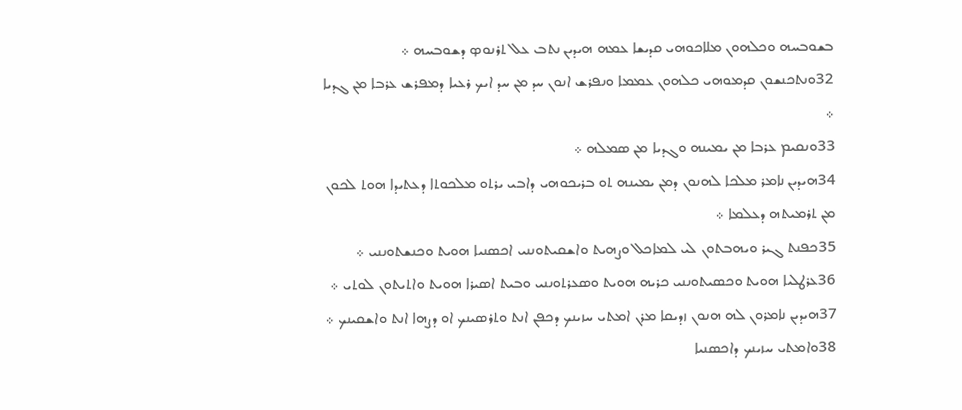ܒܫܘܒܚܗ ܘܟܠܗܘܢ ܡܠܐܟܘܗܝ ܩܕܝܫܐ ܥܡܗ ܗܝܕܝܢ ܢܬܒ ܥܠ ܬܪܢܘܤ ܕܫܘܒܚܗ ܀
32ܘܢܬܟܢܫܘܢ ܩܕܡܘܗܝ ܟܠܗܘܢ ܥܡܡܐ ܘܢܦܪܫ ܐܢܘܢ ܚܕ ܡܢ ܚܕ ܐܝܟ ܪܥܝܐ ܕܡܦܪܫ ܥܪܒܐ ܡܢ ܓܕܝܐ ܀
33ܘܢܩܝܡ ܥܪܒܐ ܡܢ ܝܡܝܢܗ ܘܓܕܝܐ ܡܢ ܤܡܠܗ ܀
34ܗܝܕܝܢ ܢܐܡܪ ܡܠܟܐ ܠܗܢܘܢ ܕܡܢ ܝܡܝܢܗ ܬܘ ܒܪܝܟܘܗܝ ܕܐܒܝ ܝܪܬܘ ܡܠܟܘܬܐ ܕܥܬܝܕܐ ܗܘܬ ܠܟܘܢ ܡܢ ܬܪܡܝܬܗ ܕܥܠܡܐ ܀
35ܟܦܢܬ ܓܝܪ ܘܝܗܒܬܘܢ ܠܝ ܠܡܐܟܠ ܘܨܗܝܬ ܘܐܫܩܝܬܘܢܢܝ ܐܟܤܢܝܐ ܗܘܝܬ ܘܟܢܫܬܘܢܢܝ ܀
36ܥܪܛܠܝܐ ܗܘܝܬ ܘܟܤܝܬܘܢܢܝ ܟܪܝܗ ܗܘܝܬ ܘܤܥܪܬܘܢܢܝ ܘܒܝܬ ܐܤܝܪܐ ܗܘܝܬ ܘܐܬܝܬܘܢ ܠܘܬܝ ܀
37ܗܝܕܝܢ ܢܐܡܪܘܢ ܠܗ ܗܢܘܢ ܙܕܝܩܐ ܡܪܢ ܐܡܬܝ ܚܙܝܢܟ ܕܟܦܢ ܐܢܬ ܘܬܪܤܝܢܟ ܐܘ ܕܨܗܐ ܐܢܬ ܘܐܫܩܝܢܟ ܀
38ܘܐܡܬܝ ܚܙܝܢܟ ܕܐܟܤܢܝܐ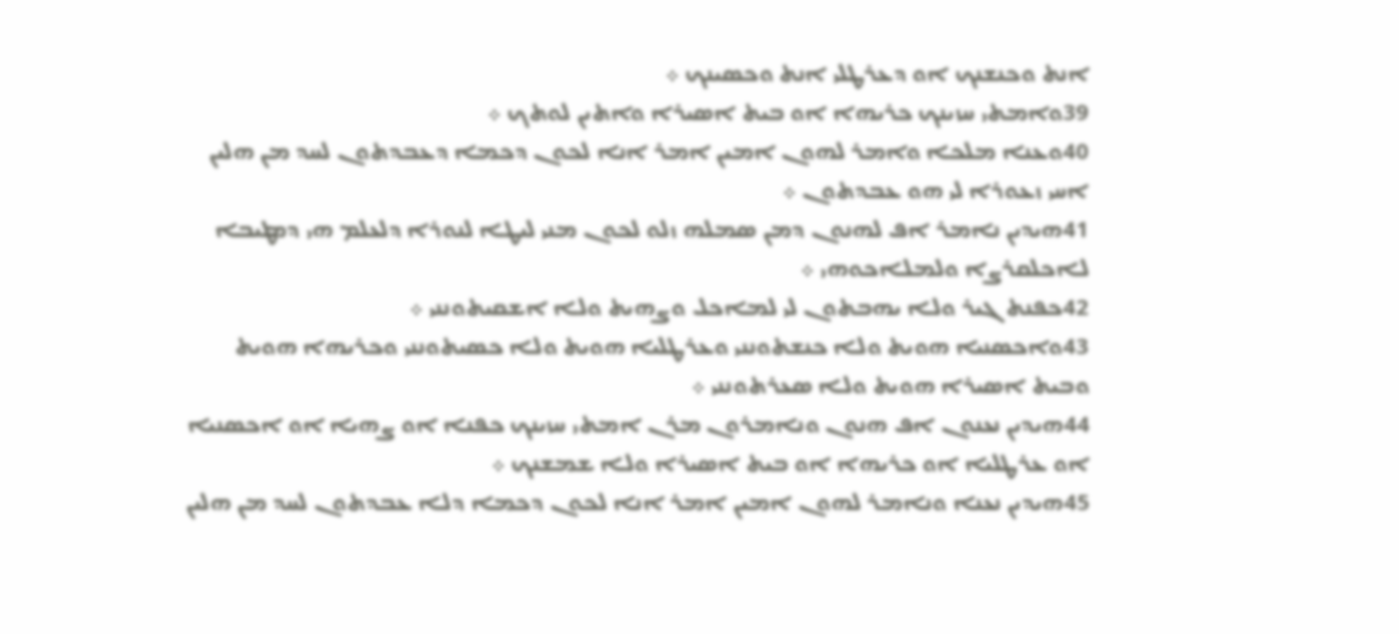ܐܢܬ ܘܟܢܫܢܟ ܐܘ ܕܥܪܛܠܝ ܐܢܬ ܘܟܤܝܢܟ ܀
39ܘܐܡܬܝ ܚܙܝܢܟ ܟܪܝܗܐ ܐܘ ܒܝܬ ܐܤܝܪܐ ܘܐܬܝܢ ܠܘܬܟ ܀
40ܘܥܢܐ ܡܠܟܐ ܘܐܡܪ ܠܗܘܢ ܐܡܝܢ ܐܡܪ ܐܢܐ ܠܟܘܢ ܕܟܡܐ ܕܥܒܕܬܘܢ ܠܚܕ ܡܢ ܗܠܝܢ ܐܚܝ ܙܥܘܪܐ ܠܝ ܗܘ ܥܒܕܬܘܢ ܀
41ܗܝܕܝܢ ܢܐܡܪ ܐܦ ܠܗܢܘܢ ܕܡܢ ܤܡܠܗ ܙܠܘ ܠܟܘܢ ܡܢܝ ܠܝܛܐ ܠܢܘܪܐ ܕܠܥܠܡ ܗܝ ܕܡܛܝܒܐ ܠܐܟܠܩܪܨܐ ܘܠܡܠܐܟܘܗܝ ܀
42ܟܦܢܬ ܓܝܪ ܘܠܐ ܝܗܒܬܘܢ ܠܝ ܠܡܐܟܠ ܘܨܗܝܬ ܘܠܐ ܐܫܩܝܬܘܢܢܝ ܀
43ܘܐܟܤܢܝܐ ܗܘܝܬ ܘܠܐ ܟܢܫܬܘܢܢܝ ܘܥܪܛܠܝܐ ܗܘܝܬ ܘܠܐ ܟܤܝܬܘܢܢܝ ܘܟܪܝܗܐ ܗܘܝܬ ܘܒܝܬ ܐܤܝܪܐ ܗܘܝܬ ܘܠܐ ܤܥܪܬܘܢܢܝ ܀
44ܗܝܕܝܢ ܢܥܢܘܢ ܐܦ ܗܢܘܢ ܘܢܐܡܪܘܢ ܡܪܢ ܐܡܬܝ ܚܙܝܢܟ ܟܦܢܐ ܐܘ ܨܗܝܐ ܐܘ ܐܟܤܢܝܐ ܐܘ ܥܪܛܠܝܐ ܐܘ ܟܪܝܗܐ ܐܘ ܒܝܬ ܐܤܝܪܐ ܘܠܐ ܫܡܫܢܟ ܀
45ܗܝܕܝܢ ܢܥܢܐ ܘܢܐܡܪ ܠܗܘܢ ܐܡܝܢ ܐܡܪ ܐܢܐ ܠܟܘܢ ܕܟܡܐ ܕܠܐ ܥܒܕܬܘܢ ܠܚܕ ܡܢ ܗܠܝܢ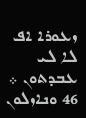ܙܥܘܪܐ ܐܦ ܠܐ ܠܝ ܥܒܕܬܘܢ ܀ 46 ܘܢܐܙܠܘܢ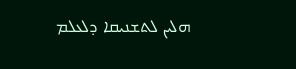ܗܠܝܢ ܠܬܫܢܝܩܐ ܕܠܥܠܡ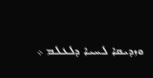ܘܙܕܝܩܐ ܠܚܝܐ ܕܠܥܠܡ ܀